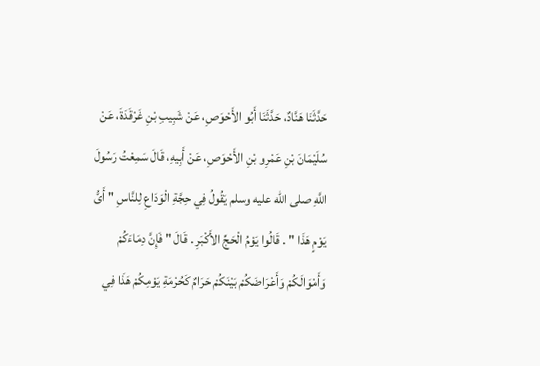حَدَّثَنَا هَنَّادٌ، حَدَّثَنَا أَبُو الأَحْوَصِ، عَنْ شَبِيبِ بْنِ غَرْقَدَةَ، عَنْ سُلَيْمَانَ بْنِ عَمْرِو بْنِ الأَحْوَصِ، عَنْ أَبِيهِ، قَالَ سَمِعْتُ رَسُولَ اللَّهِ صلى الله عليه وسلم يَقُولُ فِي حِجَّةِ الْوَدَاعِ لِلنَّاسِ " أَىُّ يَوْمٍ هَذَا " . قَالُوا يَوْمُ الْحَجِّ الأَكْبَرِ . قَالَ " فَإِنَّ دِمَاءَكُمْ وَأَمْوَالَكُمْ وَأَعْرَاضَكُمْ بَيْنَكُمْ حَرَامٌ كَحُرْمَةِ يَوْمِكُمْ هَذَا فِي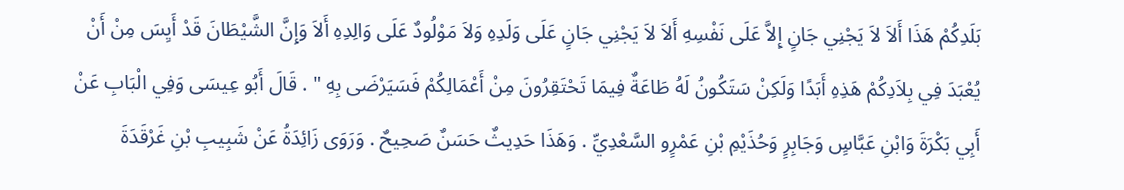بَلَدِكُمْ هَذَا أَلاَ لاَ يَجْنِي جَانٍ إِلاَّ عَلَى نَفْسِهِ أَلاَ لاَ يَجْنِي جَانٍ عَلَى وَلَدِهِ وَلاَ مَوْلُودٌ عَلَى وَالِدِهِ أَلاَ وَإِنَّ الشَّيْطَانَ قَدْ أَيِسَ مِنْ أَنْ يُعْبَدَ فِي بِلاَدِكُمْ هَذِهِ أَبَدًا وَلَكِنْ سَتَكُونُ لَهُ طَاعَةٌ فِيمَا تَحْتَقِرُونَ مِنْ أَعْمَالِكُمْ فَسَيَرْضَى بِهِ " . قَالَ أَبُو عِيسَى وَفِي الْبَابِ عَنْ أَبِي بَكْرَةَ وَابْنِ عَبَّاسٍ وَجَابِرٍ وَحُذَيْمِ بْنِ عَمْرٍو السَّعْدِيِّ . وَهَذَا حَدِيثٌ حَسَنٌ صَحِيحٌ . وَرَوَى زَائِدَةُ عَنْ شَبِيبِ بْنِ غَرْقَدَةَ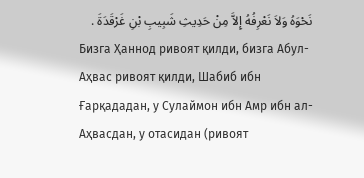نَحْوَهُ وَلاَ نَعْرِفُهُ إِلاَّ مِنْ حَدِيثِ شَبِيبِ بْنِ غَرْقَدَةَ .
Бизга Ҳаннод ривоят қилди, бизга Абул-Аҳвас ривоят қилди, Шабиб ибн Ғарқададан, у Сулаймон ибн Амр ибн ал-Аҳвасдан, у отасидан (ривоят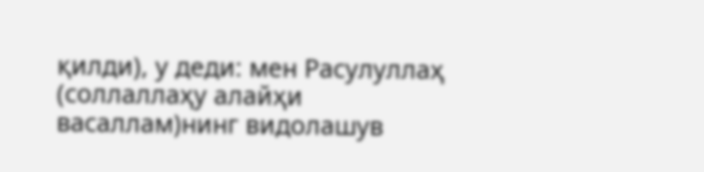қилди), у деди: мен Расулуллаҳ (соллаллаҳу алайҳи васаллам)нинг видолашув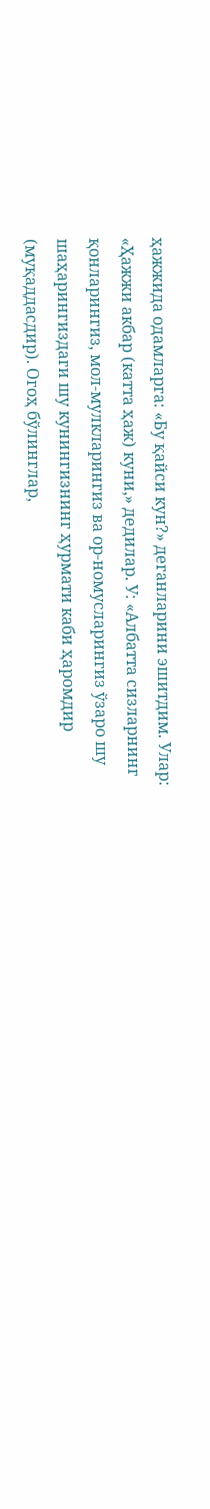ҳажжида одамларга: «Бу қайси кун?» деганларини эшитдим. Улар: «Ҳажжи акбар (катта ҳаж) куни,» дедилар. У: «Албатта сизларнинг қонларингиз, мол-мулкларингиз ва ор-номусларингиз ўзаро шу шаҳарингиздаги шу кунингизнинг ҳурмати каби ҳаромдир (муқаддасдир). Огоҳ бўлинглар,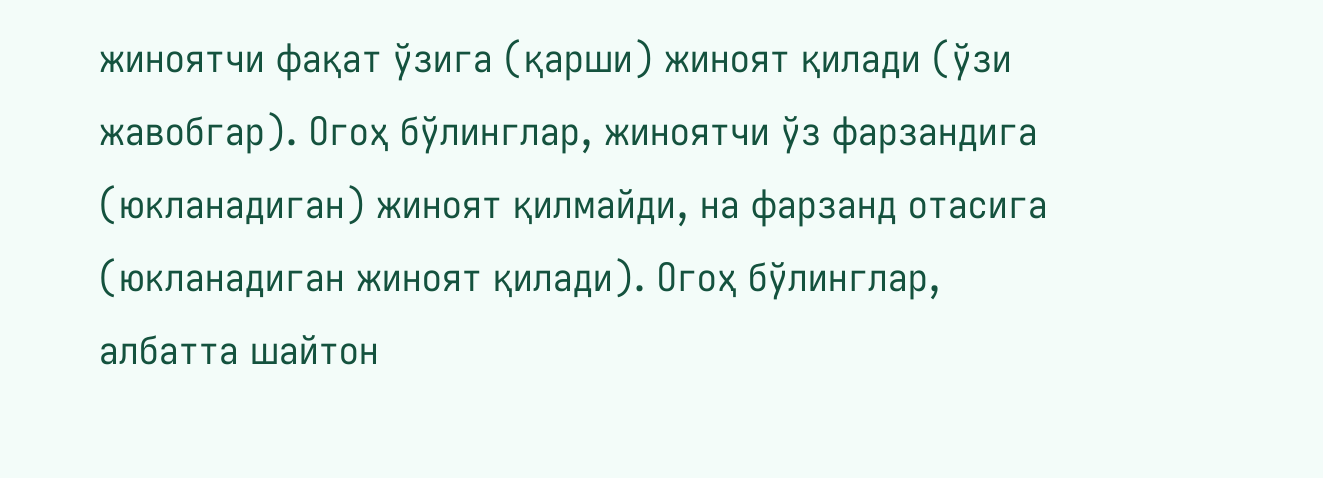жиноятчи фақат ўзига (қарши) жиноят қилади (ўзи жавобгар). Огоҳ бўлинглар, жиноятчи ўз фарзандига (юкланадиган) жиноят қилмайди, на фарзанд отасига (юкланадиган жиноят қилади). Огоҳ бўлинглар, албатта шайтон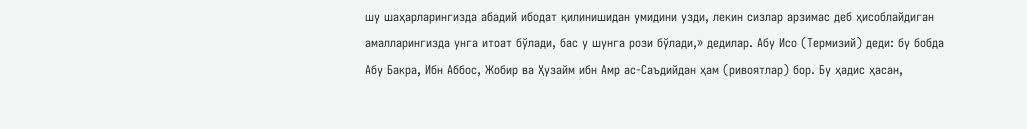шу шаҳарларингизда абадий ибодат қилинишидан умидини узди, лекин сизлар арзимас деб ҳисоблайдиган амалларингизда унга итоат бўлади, бас у шунга рози бўлади,» дедилар. Абу Исо (Термизий) деди: бу бобда Абу Бакра, Ибн Аббос, Жобир ва Ҳузайм ибн Амр ас-Саъдийдан ҳам (ривоятлар) бор. Бу ҳадис ҳасан,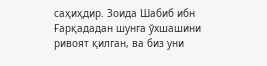саҳиҳдир. Зоида Шабиб ибн Ғарқададан шунга ўхшашини ривоят қилган, ва биз уни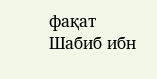фақат Шабиб ибн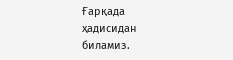Ғарқада ҳадисидан биламиз.